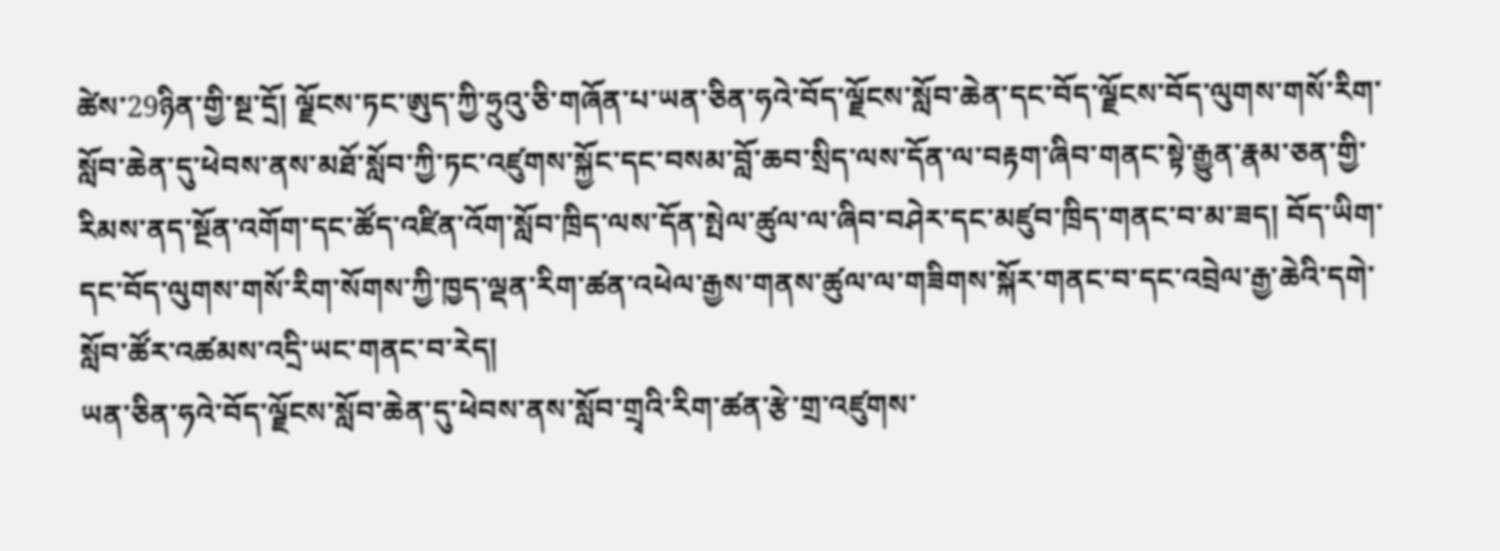ཚེས་29ཉིན་གྱི་སྔ་དྲོ། ལྗོངས་ཏང་ཨུད་ཀྱི་ཧྲུའུ་ཅི་གཞོན་པ་ཡན་ཅིན་ཧའེ་བོད་ལྗོངས་སློབ་ཆེན་དང་བོད་ལྗོངས་བོད་ལུགས་གསོ་རིག་སློབ་ཆེན་དུ་ཕེབས་ནས་མཐོ་སློབ་ཀྱི་ཏང་འཛུགས་སྐྱོང་དང་བསམ་བློ་ཆབ་སྲིད་ལས་དོན་ལ་བརྟག་ཞིབ་གནང་སྟེ་རྒྱུན་རྣམ་ཅན་གྱི་རིམས་ནད་སྔོན་འགོག་དང་ཚོད་འཛིན་འོག་སློབ་ཁྲིད་ལས་དོན་སྤེལ་ཚུལ་ལ་ཞིབ་བཤེར་དང་མཛུབ་ཁྲིད་གནང་བ་མ་ཟད། བོད་ཡིག་དང་བོད་ལུགས་གསོ་རིག་སོགས་ཀྱི་ཁྱད་ལྡན་རིག་ཚན་འཕེལ་རྒྱས་གནས་ཚུལ་ལ་གཟིགས་སྐོར་གནང་བ་དང་འབྲེལ་རྒྱ་ཆེའི་དགེ་སློབ་ཚོར་འཚམས་འདྲི་ཡང་གནང་བ་རེད།
ཡན་ཅིན་ཧའེ་བོད་ལྗོངས་སློབ་ཆེན་དུ་ཕེབས་ནས་སློབ་གྲྭའི་རིག་ཚན་རྩེ་གྲ་འཛུགས་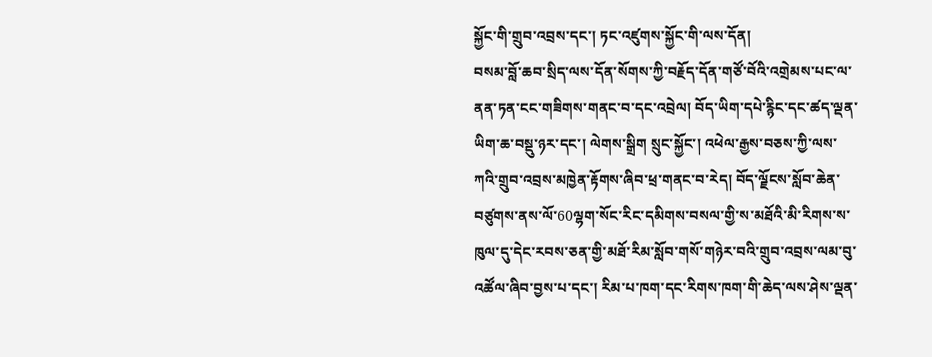སྐྱོང་གི་གྲུབ་འབྲས་དང་། ཏང་འཛུགས་སྐྱོང་གི་ལས་དོན།
བསམ་བློ་ཆབ་སྲིད་ལས་དོན་སོགས་ཀྱི་བརྗོད་དོན་གཙོ་བོའི་འགྲེམས་པང་ལ་ནན་ཏན་ངང་གཟིགས་གནང་བ་དང་འབྲེལ། བོད་ཡིག་དཔེ་རྙིང་དང་ཚད་ལྡན་ཡིག་ཆ་བསྡུ་ཉར་དང་། ལེགས་སྒྲིག སྲུང་སྐྱོང་། འཕེལ་རྒྱས་བཅས་ཀྱི་ལས་ཀའི་གྲུབ་འབྲས་མཁྱེན་རྟོགས་ཞིབ་ཕྲ་གནང་བ་རེད། བོད་ལྗོངས་སློབ་ཆེན་བཙུགས་ནས་ལོ་60ལྷག་སོང་རིང་དམིགས་བསལ་གྱི་ས་མཐོའི་མི་རིགས་ས་ཁུལ་དུ་དེང་རབས་ཅན་གྱི་མཐོ་རིམ་སློབ་གསོ་གཉེར་བའི་གྲུབ་འབྲས་ལམ་བུ་འཚོལ་ཞིབ་བྱས་པ་དང་། རིམ་པ་ཁག་དང་རིགས་ཁག་གི་ཆེད་ལས་ཤེས་ལྡན་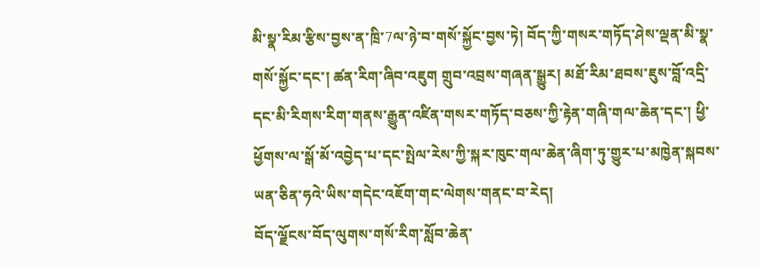མི་སྣ་རིམ་རྩིས་བྱས་ན་ཁྲི་7ལ་ཉེ་བ་གསོ་སྐྱོང་བྱས་ཏེ། བོད་ཀྱི་གསར་གཏོད་ཤེས་ལྡན་མི་སྣ་གསོ་སྐྱོང་དང་། ཚན་རིག་ཞིབ་འཇུག གྲུབ་འབྲས་གཞན་སྒྱུར། མཐོ་རིམ་ཐབས་ཇུས་བློ་འདྲི་དང་མི་རིགས་རིག་གནས་རྒྱུན་འཛིན་གསར་གཏོད་བཅས་ཀྱི་རྟེན་གཞི་གལ་ཆེན་དང་། ཕྱི་ཕྱོགས་ལ་སྒོ་མོ་འབྱེད་པ་དང་སྤེལ་རེས་ཀྱི་སྐར་ཁུང་གལ་ཆེན་ཞིག་ཏུ་གྱུར་པ་མཁྱེན་སྐབས་ཡན་ཅིན་ཧའེ་ཡིས་གདེང་འཇོག་གང་ལེགས་གནང་བ་རེད།
བོད་ལྗོངས་བོད་ལུགས་གསོ་རིག་སློབ་ཆེན་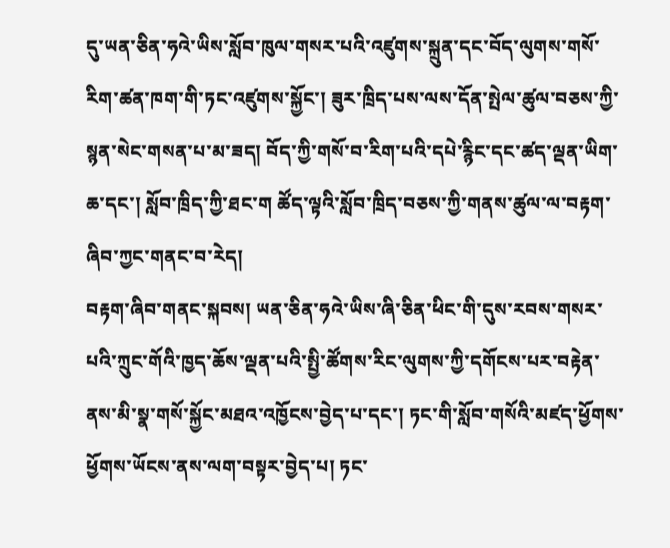དུ་ཡན་ཅིན་ཧའེ་ཡིས་སློབ་ཁུལ་གསར་པའི་འཛུགས་སྐྲུན་དང་བོད་ལུགས་གསོ་རིག་ཚན་ཁག་གི་ཏང་འཛུགས་སྐྱོང་། ཟུར་ཁྲིད་པས་ལས་དོན་སྤེལ་ཚུལ་བཅས་ཀྱི་སྙན་སེང་གསན་པ་མ་ཟད། བོད་ཀྱི་གསོ་བ་རིག་པའི་དཔེ་རྙིང་དང་ཚད་ལྡན་ཡིག་ཆ་དང་། སློབ་ཁྲིད་ཀྱི་ཐང་ག ཚོད་ལྟའི་སློབ་ཁྲིད་བཅས་ཀྱི་གནས་ཚུལ་ལ་བརྟག་ཞིབ་ཀྱང་གནང་བ་རེད།
བརྟག་ཞིབ་གནང་སྐབས། ཡན་ཅིན་ཧའེ་ཡིས་ཞི་ཅིན་ཕིང་གི་དུས་རབས་གསར་པའི་ཀྲུང་གོའི་ཁྱད་ཆོས་ལྡན་པའི་སྤྱི་ཚོགས་རིང་ལུགས་ཀྱི་དགོངས་པར་བརྟེན་ནས་མི་སྣ་གསོ་སྐྱོང་མཐའ་འཁྱོངས་བྱེད་པ་དང་། ཏང་གི་སློབ་གསོའི་མཛད་ཕྱོགས་ཕྱོགས་ཡོངས་ནས་ལག་བསྟར་བྱེད་པ། ཏང་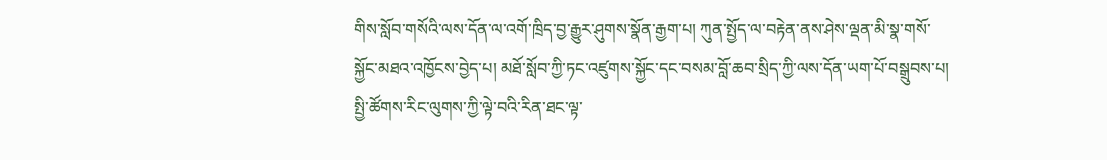གིས་སློབ་གསོའི་ལས་དོན་ལ་འགོ་ཁྲིད་བྱ་རྒྱུར་ཤུགས་སྣོན་རྒྱག་པ། ཀུན་སྤྱོད་ལ་བརྟེན་ནས་ཤེས་ལྡན་མི་སྣ་གསོ་སྐྱོང་མཐའ་འཁྱོངས་བྱེད་པ། མཐོ་སློབ་ཀྱི་ཏང་འཛུགས་སྐྱོང་དང་བསམ་བློ་ཆབ་སྲིད་ཀྱི་ལས་དོན་ཡག་པོ་བསྒྲུབས་པ། སྤྱི་ཚོགས་རིང་ལུགས་ཀྱི་ལྟེ་བའི་རིན་ཐང་ལྟ་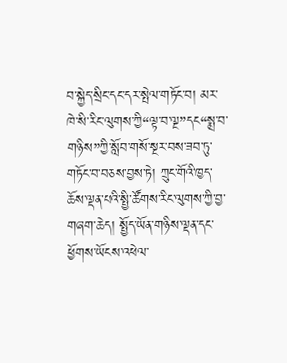བ་སྐྱེད་སྲིང་དང་དར་སྤེལ་གཏོང་བ། མར་ཁེ་སི་རིང་ལུགས་ཀྱི“ལྟ་བ་ལྔ”དང“སྨྲ་བ་གཉིས”ཀྱི་སློབ་གསོ་སྔར་བས་ཟབ་ཏུ་གཏོང་བ་བཅས་བྱས་ཏེ། ཀྲུང་གོའི་ཁྱད་ཆོས་ལྡན་པའི་སྤྱི་ཚོགས་རིང་ལུགས་ཀྱི་བྱ་གཞག་ཆེད། སྤྱོད་ཡོན་གཉིས་ལྡན་དང་ཕྱོགས་ཡོངས་འཕེལ་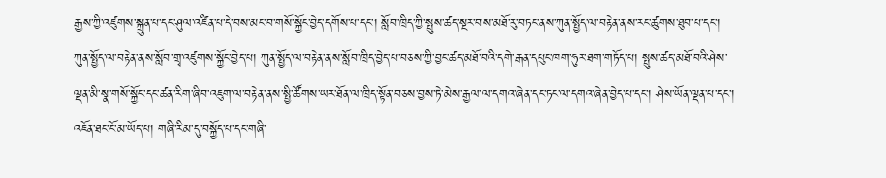རྒྱས་ཀྱི་འཛུགས་སྐྲུན་པ་དང་ཤུལ་འཛིན་པ་དེ་བས་མང་བ་གསོ་སྐྱོང་བྱེད་དགོས་པ་དང་། སློབ་ཁྲིད་ཀྱི་སྤུས་ཚད་སྔར་བས་མཐོ་རུ་བཏང་ནས་ཀུན་སྤྱོད་ལ་བརྟེན་ནས་རང་ཚུགས་ཐུབ་པ་དང་། ཀུན་སྤྱོད་ལ་བརྟེན་ནས་སློབ་གྲྭ་འཛུགས་སྐྱོང་བྱེད་པ། ཀུན་སྤྱོད་ལ་བརྟེན་ནས་སློབ་ཁྲིད་བྱེད་པ་བཅས་ཀྱི་བྱང་ཚད་མཐོ་བའི་དགེ་རྒན་དཔུང་ཁག་ཧུར་ཐག་གཏོད་པ། སྤུས་ཚད་མཐོ་བའི་ཤེས་ལྡན་མི་སྣ་གསོ་སྐྱོང་དང་ཚན་རིག་ཞིབ་འཇུག་ལ་བརྟེན་ནས་སྤྱི་ཚོགས་ཡར་ཐོན་ལ་ཁྲིད་སྟོན་བཅས་བྱས་ཏེ་མེས་རྒྱལ་ལ་དགའ་ཞེན་དང་ཏང་ལ་དགའ་ཞེན་བྱེད་པ་དང་། ཤེས་ཡོན་ལྡན་པ་དང་། འཇོན་ཐང་ངོ་མ་ཡོད་པ། གཞི་རིམ་དུ་བསྐྱོད་པ་དང་གཞི་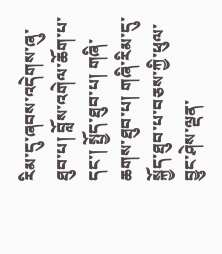རིམ་དུ་ཞབས་འདེགས་ཞུ་ཐུབ་པ། བློས་འགེལ་ཆོག་པ་དང་། སྤྱོད་ཐུབ་པ། གཞི་ཆགས་ཐུབ་པ། གཞི་རིམ་དུ་སྐྱོད་ཐུབ་པ་བཅས་ཀྱི་ཕུལ་བྱུང་ཤེས་ལྡན་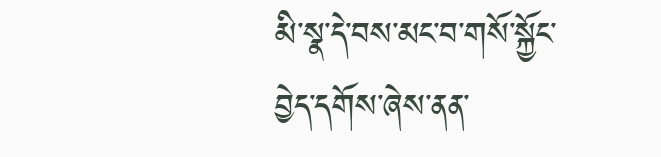མི་སྣ་དེ་བས་མང་བ་གསོ་སྐྱོང་བྱེད་དགོས་ཞེས་ནན་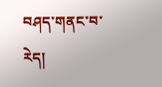བཤད་གནང་བ་རེད།